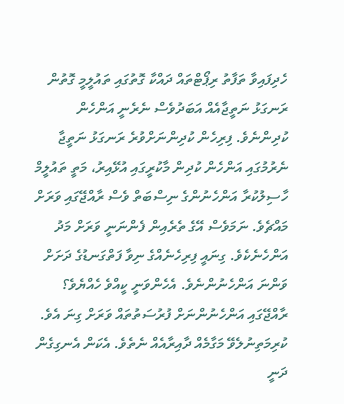ހެދިފައިވާ ތަފާތު ރިޕޯޓްތައް ދައްކާ ގޮތުގައި ތައުލީމީ ގޮތުން ރަނގަޅު ނަތީޖާއެއް އަބަދުވެސް ނެރެނީ އަންހެން ކުދިންނެވެ. ފިރިހެން ކުދިންނަށްވުރެ ރަނގަޅު ނަތީޖާ ނެރުމުގައި އަންހެން ކުދިން މާކުރީގައި އުޅޭއިރު، މަތީ ތައުލީމް ހާސިލުކުރާ އަންހެނުންގެ ނިސްބަތް ވެސް ރާއްޖޭގައި ވަރަށް މައްޗެވެ. ނަމަވެސް އޭގެ ތެރެއިން ފެންނަނީ ވަރަށް މަދު އަންހެނެކެވެ. ގިނައީ ފިރިހެނެއްގެ ނިވާ ފަތްގަނޑުގެ ދަށަށް ވަންނަ އަންހެނުންނެވެ. އެހެންވަނީ ކީއްވެ ހެއްޔެވެ؟
ރާއްޖޭގައި އަންހެނުންނަށް ފުރުސަތުތައް ވަރަށް ގިނަ އެވެ. ކުރިމަތިނުލެވޭ މަގާމެއް ދާއިރާއެއް ނެތެވެ. އެކަން އެނގިގެން ދަނީ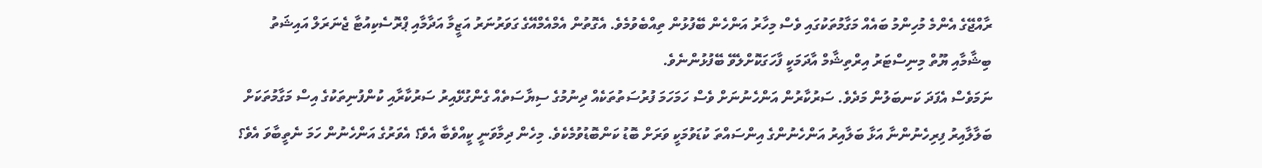ރާއްޖޭގެ އެންމެ މުހިންމު ބައެއް މަގާމުތަކުގައި ވެސް މިހާރު އަންހެން ބޭފުޅުން ތިއްބެވުމެވެ. އެގޮތުން އެމްއެމްއޭގެ ގަވަރުނަރު އަޒީމާ އަދާމާއި ޕްރޮސެކިއުޓާ ޖެނަރަލް އައިޝަތު ބިޝާމާއި ޔޫތް މިނިސްޓަރު އިރްތިޝާމް އާދަމަކީ ފާހަގަކޮށްލެވޭ ބޭފުޅުންނެވެ.
ނަމަވެސް އެފަދަ ކަނބަލުން މަދެވެ. ސަރުކާރުން އަންހެނުނަށް ވެސް ހަމަހަމަ ފުރުސަތުތަކެއް ދިނުމުގެ ސިޔާސަތެއް ގެންގުޅޭއިރު ސަރުކާރާއި ކުންފުނިތަކުގެ އިސް މަގާމުތަކަށް ބަލާލާއިރު ފިރިހެނުންނާ އަޅާ ބަލާއިރު އަންހެނުންގެ އިންސައްތަ ކުޑަވުމަކީ ވަރަށް ބޮޑު ކަންބޮޑުވުމެކެވެ. މިހެން ދިމާވަނީ ކީއްވެބާ އެވެ؟ އެވަރުގެ އަންހެނުން ހަމަ ނެތީބާވަ އެވެ؟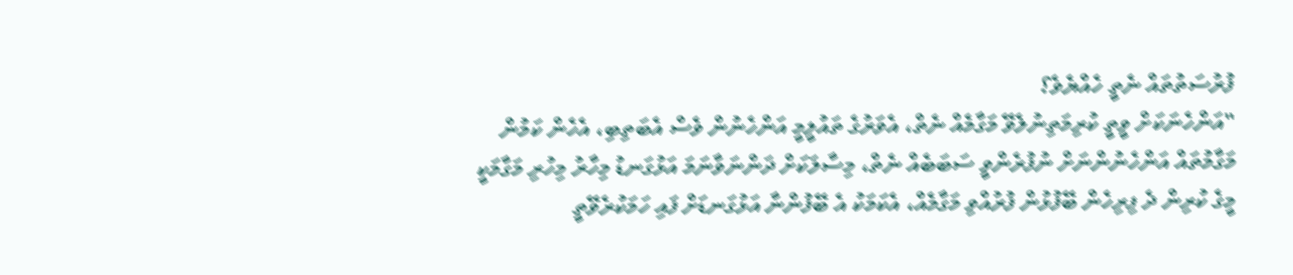ފުރުސަތުތައް ނެތީ ހެއްޔެވެ؟
"އަންހެނަކަށް ވީތީ ކުރިމަތިނުލެވޭ މަގާމެއް ނެތް، އެވަރުގެ ތައުލީމީ އަންހެނުން ވެސް އެބަތިބި، އެހެން ކަމުން މަގާމުތައް އަންހެނުންނަށް ނުފުރެންވީ ސަބަބެއް ނެތް، މިސާލަކަށް ދަންނަވާނަމަ އަޅުގަނޑު މިހާރު މިހުރި މަގާމަކީ މީގެ ކުރިން ދެ ފިރިހެން ބޭފުޅުން ފުރުއްވި މަގާމެއް، އެކަމަކު އެ ބޭފުންނާ އަޅުގަނޑަށް ފައި ހަމަކުރެވޭތީ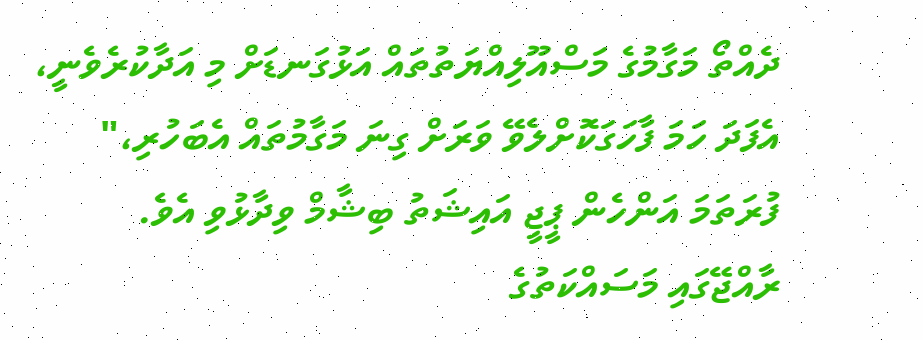ދެއްތޯ މަގާމުގެ މަސްއޫލިއްޔަތުތައް އަޅުގަނޑަށް މި އަދާކުރެވެނީ، އެފަދަ ހަމަ ފާހަގަކޮށްލެވޭ ވަރަށް ގިނަ މަގާމުތައް އެބަހުރި،" ފުރަތަމަ އަންހެން ޕީޖީ އައިޝަތު ބިޝާމް ވިދާޅުވި އެވެ.
ރާއްޖޭގައި މަސައްކަތުގެ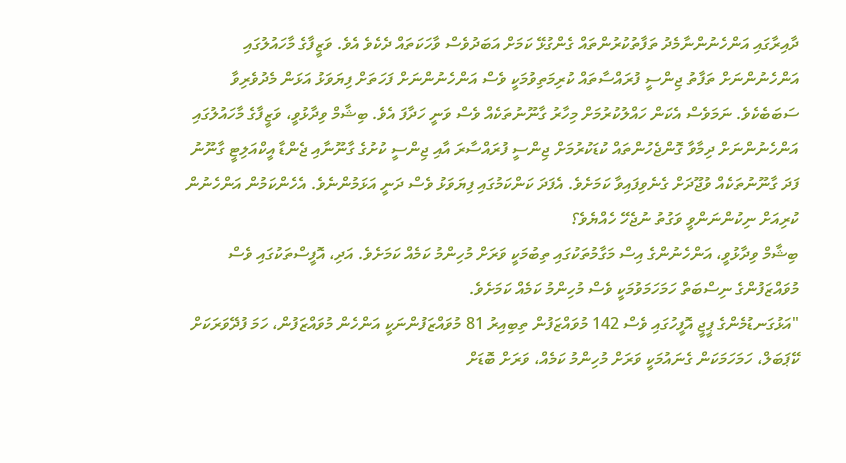ދާއިރާގައި އަންހެނުންނާމެދު ތަފާތުކުރުންތައް ގެންގުޅޭ ކަމަށް އަބަދުވެސް ވާހަކަތައް ދެކެވެ އެވެ. ވަޒީފާގެ މާހައުލުގައި އަންހެނުންނަށް ތަފާތު ޖިންސީ ފުރައްސާތައް ކުރިމަތިވުމަކީ ވެސް އަންހެނުންނަށް ފަހަތަށް ފިޔަވަޅު އަޅަން މެދުވެރިވާ ސަބަބެކެވެ. ނަމަވެސް އެކަން ހައްލުކުރުމަށް މިހާރު ގާނޫނުތަކެއް ވެސް ވަނީ ހަދާފަ އެވެ. ބިޝާމް ވިދާޅުވީ، ވަޒީފާގެ މާހައުލުގައި އަންހެނުންނަށް ދިމާވާ ގޮންޖެހުންތައް ކުޑަކުރުމަށް ޖިންސީ ފުރައްސާރަ އާއި ޖިންސީ ކުށުގެ ގާނޫނާއި ޖެންޑާ އީކްއަލިޓީ ގާނޫނު ފަދަ ގާނޫނުތަކެއް ވުޖޫދަށް ގެނެވިފައިވާ ކަމަށެވެ. އެފަދަ ކަންކަމުގައި ފިޔަވަޅު ވެސް ދަނީ އަޅަމުންނެވެ. އެހެންކަމުން އަންހެނުން ކުރިއަށް ނިކުންނަންވީ ވަގުތު ނުޖެހޭ ހެއްޔެވެ؟
ބިޝާމް ވިދާޅުވީ، އަންހެނުންގެ އިސް މަގާމުތަކުގައި ތިބުމަކީ ވަރަށް މުހިންމު ކަމެއް ކަމަށެވެ. އަދި، އޮފީސްތަކުގައި ވެސް މުވައްޒަފުންގެ ނިސްބަތް ހަމަހަމަވުމަކީ ވެސް މުހިންމު ކަމެއް ކަމަށެވެ.
"އަޅުގަނޑުމެންގެ ޕީޖީ އޮފީހުގައި ވެސް 142 މުވައްޒަފުން ތިބިއިރު 81 މުވައްޒަފުންނަކީ އަންހެން މުވައްޒަފުން، ހަމަ ފުދޭވަރަކަށް ކޭޕަބަލް، ހަމަހަމަކަން ގެނައުމަކީ ވަރަށް މުހިންމު ކަމެއް، ވަރަށް ބޮޑަށް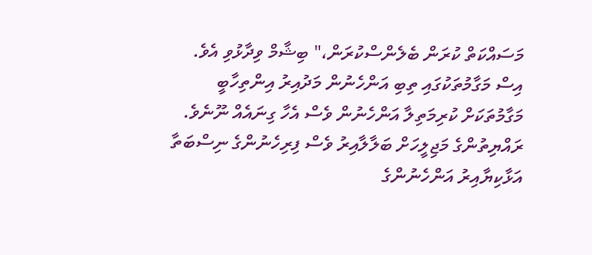މަސައްކަތް ކުރަން ބެލެންސްކުރަން،" ބިޝާމް ވިދާޅުވި އެވެ.
އިސް މަގާމުތަކުގައި ތިބި އަންހެނުން މަދުއިރު އިންތިހާބީ މަގާމުތަކަށް ކުރިމަތިލާ އަންހެނުން ވެސް އެހާ ގިނައެއް ނޫނެވެ. ރައްޔިތުންގެ މަޖިލީހަށް ބަލާލާއިރު ވެސް ފިރިހެނުންގެ ނިސްބަތާ އަޅާކިޔާއިރު އަންހެނުންގެ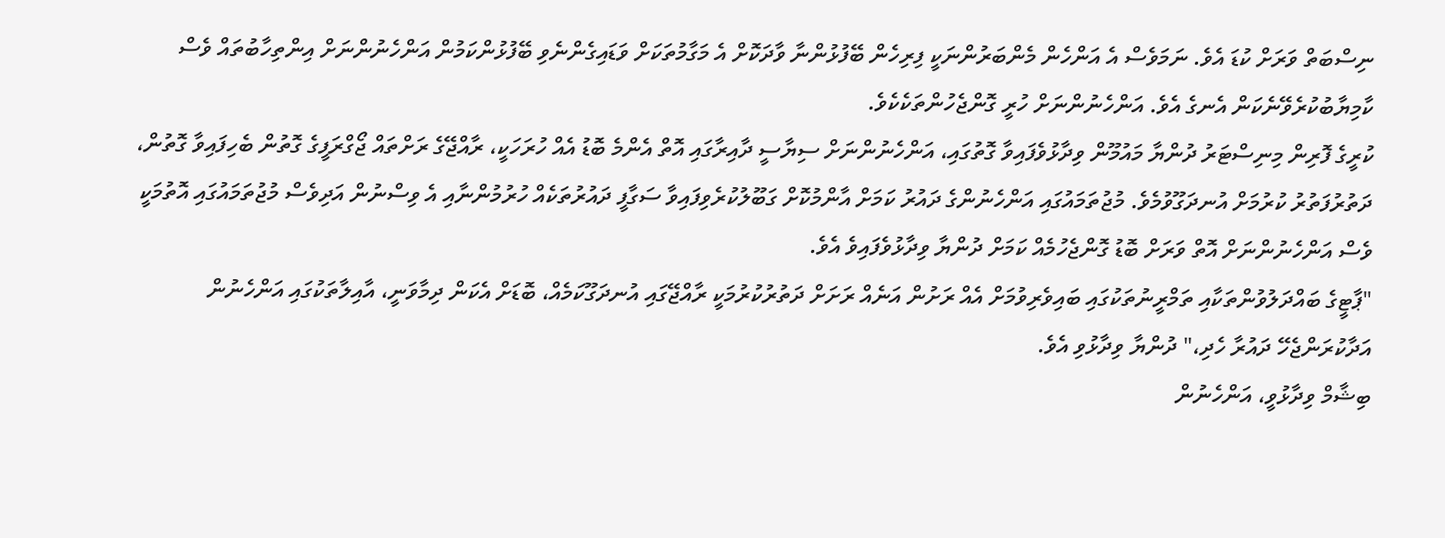ނިސްބަތް ވަރަށް ކުޑަ އެވެ. ނަމަވެސް އެ އަންހެން މެންބަރުންނަކީ ފިރިހެން ބޭފުޅުންނާ ވާދަކޮށް އެ މަގާމުތަކަށް ވަޑައިގެންނެވި ބޭފުޅުންކަމުން އަންހެނުންނަށް އިންތިހާބުތައް ވެސް ކާމިޔާބުކުރެވޭނެކަން އެނގެ އެވެ. އަންހެނުންނަށް ހުރީ ގޮންޖެހުންތަކެކެވެ.
ކުރީގެ ފޮރިން މިނިސްޓަރު ދުންޔާ މައުމޫން ވިދާޅުވެފައިވާ ގޮތުގައި، އަންހެނުންނަށް ސިޔާސީ ދާއިރާގައި އޮތް އެންމެ ބޮޑު އެއް ހުރަހަކީ، ރާއްޖޭގެ ރަށްތައް ޖޯގްރަފީގެ ގޮތުން ބެހިފައިވާ ގޮތުން، ދަތުރުފަތުރު ކުރުމަށް އުނދަގޫވުމެވެ. މުޖުތަމައުގައި އަންހެނުންގެ ދައުރު ކަމަށް އާންމުކޮށް ގަބޫލުކުރެވިފައިވާ ސަގާފީ ދައުރުތަކެއް ހުރުމުންނާއި އެ ވިސްނުން އަދިވެސް މުޖުތަމައުގައި އޮތުމަކީ ވެސް އަންހެނުންނަށް އޮތް ވަރަށް ބޮޑު ގޮންޖެހުމެއް ކަމަށް ދުންޔާ ވިދާޅުވެފައިވެ އެވެ.
"ޕާޓީގެ ބައްދަލުވުންތަކާއި ތަމްރީނުތަކުގައި ބައިވެރިވުމަށް އެއް ރަށުން އަނެއް ރަށަށް ދަތުރުކުރުމަކީ ރާއްޖޭގައި އުނދަގޫކަމެއް، ބޮޑަށް އެކަން ދިމާވަނީ، އާއިލާތަކުގައި އަންހެނުން އަދާކުރަންޖެހޭ ދައުރާ ހެދި،" ދުންޔާ ވިދާޅުވި އެވެ.
ބިޝާމް ވިދާޅުވީ، އަންހެނުން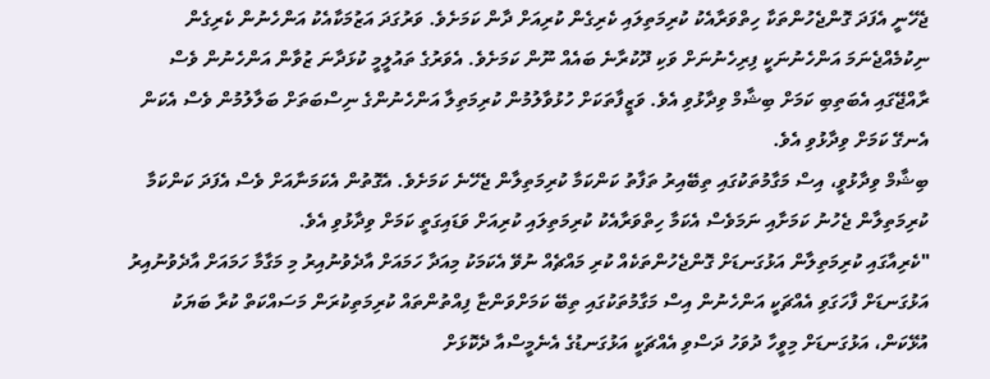ޖެހޭނީ އެފަދަ ގޮންޖެހުންތަކާ ހިތްވަރާއެކު ކުރިމަތިލައި ކެރިގެން ކުރިއަށް ދާން ކަމަށެވެ. ވަރުގަދަ އަޒުމަކާއެކު އަންހެނުން ކެރިގެން ނިކުމެއްޖެނަމަ އަންހެނުނަކީ ފިރިހެނުނަށް ވަކި ދޫކުރާނެ ބައެއް ނޫން ކަމަށެވެ. އެވަރުގެ ތައުލީމީ ކުޅަދާނަ ޒުވާން އަންހެނުން ވެސް ރާއްޖޭގައި އެބަތިބި ކަމަށް ބިޝާމް ވިދާޅުވި އެވެ. ވަޒީފާތަކަށް ހުޅުވާލުމުން ކުރިމަތިލާ އަންހެނުންގެ ނިސްބަތަށް ބަލާލުމުން ވެސް އެކަން އެނގޭ ކަމަށް ވިދާޅުވި އެވެ.
ބިޝާމް ވިދާޅުވީ، އިސް މަގާމުތަކުގައި ތިބޭއިރު ތަފާތު ކަންކަމާ ކުރިމަތިލާން ޖެހޭނެ ކަމަށެވެ. އެގޮތުން އެކަމަނާއަށް ވެސް އެފަދަ ކަންކަމާ ކުރިމަތިލާން ޖެހުނު ކަމަށާއި ނަމަވެސް އެކަމާ ހިތްވަރާއެކު ކުރިމަތިލައި ކުރިއަށް ވަޑައިގަތީ ކަމަށް ވިދާޅުވި އެވެ.
"ކެރިއާގައި ކުރިމަތިލާން އަޅުގަނޑަށް ގޮންޖެހުންތަކެއް ކުރި މައްޗެއް ނުވޭ އެކަމަކު މިއަދާ ހަމައަށް އާދެވުނުއިރު މި މަގާމާ ހަމައަށް އާދެވުނުއިރު އަޅުގަނޑަށް ފާހަގަވި އެއްޗަކީ އަންހެނުން އިސް މަގާމުތަކުގައި ތިބޭ ކަމަށްވަންޏާ ފިއްތުންތައް ކުރިމަތިކުރަން މަސައްކަތް ކުރާ ބަޔަކު އުޅޭކަން، އަޅުގަނޑަށް މިވީހާ ދުވަހު ދަސްވި އެއްޗަކީ އަޅުގަނޑުގެ އެނެމީސްއާ ދެކޮޅަށް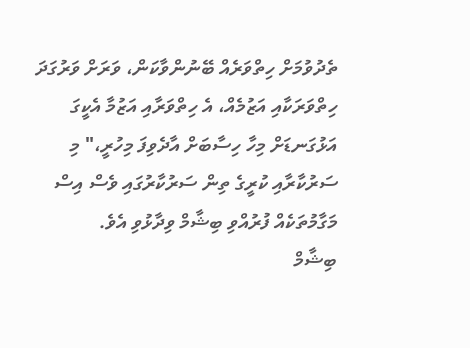ތެދުވުމަށް ހިތްވަރެއް ބޭނުންވާކަން، ވަރަށް ވަރުގަދަ ހިތްވަރަކާއި އަޒުމެއް، އެ ހިތްވަރާއި އަޒުމާ އެކީގަ އަޅުގަނޑަށް މިހާ ހިސާބަށް އާދެވިފަ މިހުރީ،" މި ސަރުކާރާއި ކުރީގެ ތިން ސަރުކާރުގައި ވެސް އިސް މަގާމުތަކެއް ފުރުއްވި ބިޝާމް ވިދާޅުވި އެވެ.
ބިޝާމް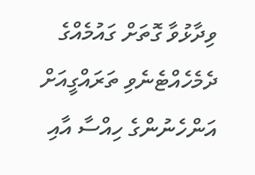ވިދާޅުވާ ގޮތަށް ގައުމެއްގެ ދެމެހެއްޓެނެވި ތަރައްގީއަށް އަންހެނުންގެ ހިއްސާ އާއި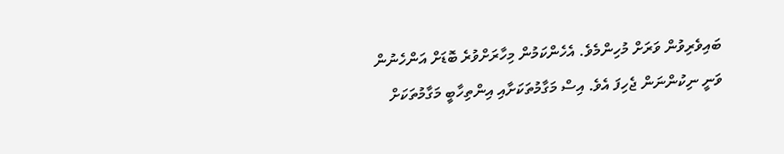ބައިވެރިވުން ވަރަށް މުހިންމެވެ. އެހެންކަމުން މިހާރަށްވުރެ ބޮޑަށް އަންހެނުން ވަނީ ނިކުންނަން ޖެހިފަ އެވެ. އިސް މަގާމުތަކަށާއި އިންތިހާބީ މަގާމުތަކަށް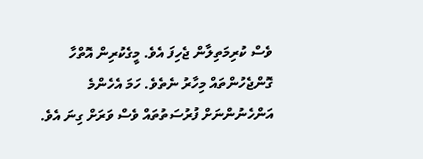ވެސް ކުރިމަތިލާން ޖެހިފަ އެވެ. މީގެކުރިން އޮތްހާ ގޮންޖެހުންތައް މިހާރު ނެތެވެ. ހަމަ އެހެންމެ އަންހެނުންނަށް ފުރުސަތުތައް ވެސް ވަރަށް ގިނަ އެވެ.